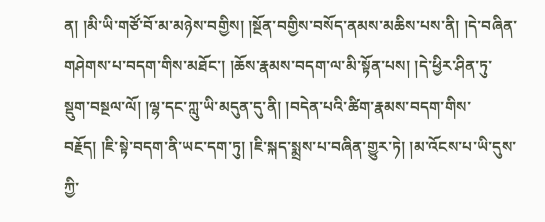ན། །མི་ཡི་གཙོ་བོ་མ་མཉེས་བགྱིས། །སྔོན་བགྱིས་བསོད་ནམས་མཆིས་པས་ནི། །དེ་བཞིན་གཤེགས་པ་བདག་གིས་མཐོང་། །ཆོས་རྣམས་བདག་ལ་མི་སྟོན་པས། །དེ་ཕྱིར་ཤིན་ཏུ་སྡུག་བསྔལ་ལོ། །ལྷ་དང་ཀླུ་ཡི་མདུན་དུ་ནི། །བདེན་པའི་ཚིག་རྣམས་བདག་གིས་བརྗོད། །ཇི་སྟེ་བདག་ནི་ཡང་དག་ཏུ། །ཇི་སྐད་སྨྲས་པ་བཞིན་གྱུར་ཏེ། །མ་འོངས་པ་ཡི་དུས་ཀྱི་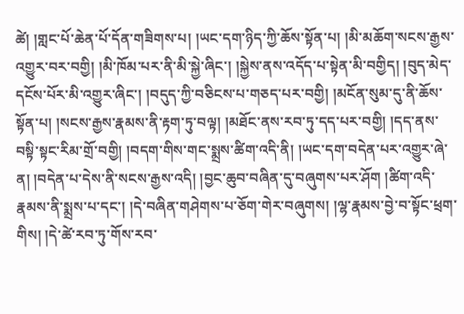ཚེ། །གླང་པོ་ཆེན་པོ་དོན་གཟིགས་པ། །ཡང་དག་ཉིད་ཀྱི་ཆོས་སྟོན་པ། །མི་མཆོག་སངས་རྒྱས་འགྱུར་བར་བགྱི། །མི་ཁོམ་པར་ནི་མི་སྐྱེ་ཞིང་། །སྐྱེས་ནས་འདོད་པ་སྟེན་མི་བགྱིད། །བུད་མེད་དངོས་པོར་མི་འགྱུར་ཞིང་། །བདུད་ཀྱི་བཅིངས་པ་གཅད་པར་བགྱི། །མངོན་སུམ་དུ་ནི་ཆོས་སྟོན་པ། །སངས་རྒྱས་རྣམས་ནི་རྟག་ཏུ་བལྟ། །མཐོང་ནས་རབ་ཏུ་དད་པར་བགྱི། །དད་ནས་བསྟི་སྟང་རིམ་གྲོ་བགྱི། །བདག་གིས་གང་སྨྲས་ཚིག་འདི་ནི། །ཡང་དག་བདེན་པར་འགྱུར་ཞེ་ན། །བདེན་པ་དེས་ནི་སངས་རྒྱས་འདི། །བྱང་ཆུབ་བཞིན་དུ་བཞུགས་པར་ཤོག །ཚིག་འདི་རྣམས་ནི་སྨྲས་པ་དང་། །དེ་བཞིན་གཤེགས་པ་ཅོག་གེར་བཞུགས། །ལྷ་རྣམས་བྱེ་བ་སྟོང་ཕྲག་གིས། །དེ་ཚེ་རབ་ཏུ་གོས་རབ་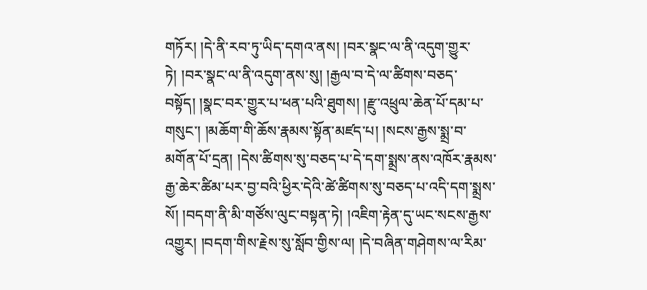གཏོར། །དེ་ནི་རབ་ཏུ་ཡིད་དགའ་ནས། །བར་སྣང་ལ་ནི་འདུག་གྱུར་ཏེ། །བར་སྣང་ལ་ནི་འདུག་ནས་སུ། །རྒྱལ་བ་དེ་ལ་ཚིགས་བཅད་བསྟོད། །སྣང་བར་གྱུར་པ་ཕན་པའི་ཐུགས། །རྫུ་འཕྲུལ་ཆེན་པོ་དམ་པ་གསུང་། །མཆོག་གི་ཆོས་རྣམས་སྟོན་མཛད་པ། །སངས་རྒྱས་སྨྲ་བ་མགོན་པོ་དྲན། །དེས་ཚིགས་སུ་བཅད་པ་དེ་དག་སྨྲས་ནས་འཁོར་རྣམས་རྒྱ་ཆེར་ཚིམ་པར་བྱ་བའི་ཕྱིར་དེའི་ཚེ་ཚིགས་སུ་བཅད་པ་འདི་དག་སྨྲས་སོ། །བདག་ནི་མི་གཙོས་ལུང་བསྟན་ཏེ། །འཇིག་རྟེན་དུ་ཡང་སངས་རྒྱས་འགྱུར། །བདག་གིས་རྗེས་སུ་སློབ་གྱིས་ལ། །དེ་བཞིན་གཤེགས་ལ་རིམ་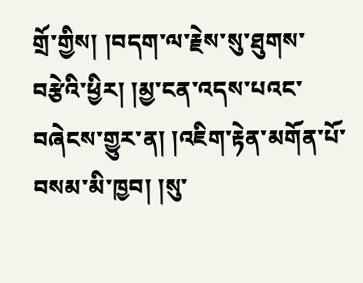གྲོ་གྱིས། །བདག་ལ་རྗེས་སུ་ཐུགས་བརྩེའི་ཕྱིར། །མྱ་ངན་འདས་པའང་བཞེངས་གྱུར་ན། །འཇིག་རྟེན་མགོན་པོ་བསམ་མི་ཁྱབ། །སུ་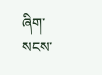ཞིག་སངས་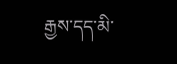རྒྱས་དད་མི་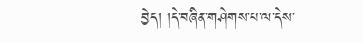བྱེད། །དེ་བཞིན་གཤེགས་པ་ལ་དེས་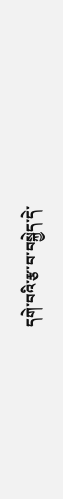དགེ་བའི་རྩ་བ་བསྐྱེད་དེ་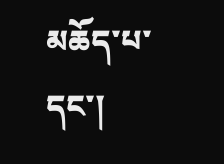མཆོད་པ་དང་།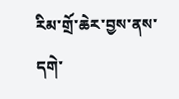རིམ་གྲོ་ཆེར་བྱས་ནས་དགེ་